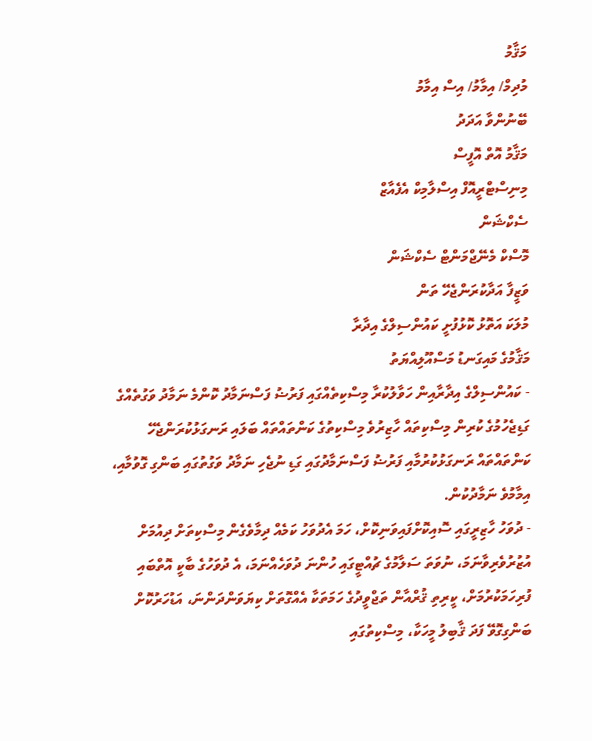މަޤާމު
މުދިމް/ އިމާމު/ އިސް އިމާމު
ބޭނުންވާ އަދަދު
މަޤާމު އޮތް އޮފީސް
މިނިސްޓްރީއޮފް އިސްލާމިކް އެފެއާޒް
ސެކްޝަން
މޮސްކް މެނޭޖްމަންޓް ސެކްޝަން
ވަޒީފާ އަދާކުރަންޖެހޭ ތަން
މުލަކަ އަތޮޅު ކޮޅުފުށީ ކައުންސިލްގެ އިދާރާ
މަޤާމުގެ މައިގަނޑު މަސްއޫލިއްޔަތު
- ކައުންސިލްގެ އިދާރާއިން ހަވާލުކުރާ މިސްކިތެއްގައި ފަރުޟު ފަސްނަމާދު ކޮންމެ ނަމާދު ވަގުތެއްގެ ގަޑިޖެހުމުގެ ކުރިން މިސްކިތައް ހާޒިރުވެ މިސްކިތުގެ ކަންތައްތައް ބަލައި ރަނގަޅުކުރަންޖެހޭ ކަންތައްތައް ރަނގަޅުކުރުމާއި ފަރުޟު ފަސްނަމާދުގައި ގަޑި ނުޖެހި ނަމާދު ވަގުތުގައި ބަންގި ގޮވުމާއި، އިމާމުވެ ނަމާދުކުން.
- ދުވަހު ހާޒިރީގައި ސޮއިކޮށްފައިވަނިކޮށް، ހަމަ އެދުވަހު ކަމެއް ދިމާވެގެން މިސްކިތަށް ދިއުމަށް އުޒުރުވެރިވާނަމަ، ނުވަތަ ސަލާމުގެ ޗުއްޓީގައި ހުންނަ ދުވަހެއްނަމަ، އެ ދުވަހުގެ ބާކީ އޮތްބައި ފުރިހަމަކުރުމަށް، ކީރިތި ޤުރްއާން ތަޖްވީދުގެ ހަމަތަކާ އެއްގޮތަށް ކިޔަވަންދަންނަ، އަޑުހަރުކޮށް ބަންގިގޮވޭ ފަދަ ޤާބިލު މީހަކާ، މިސްކިތުގައި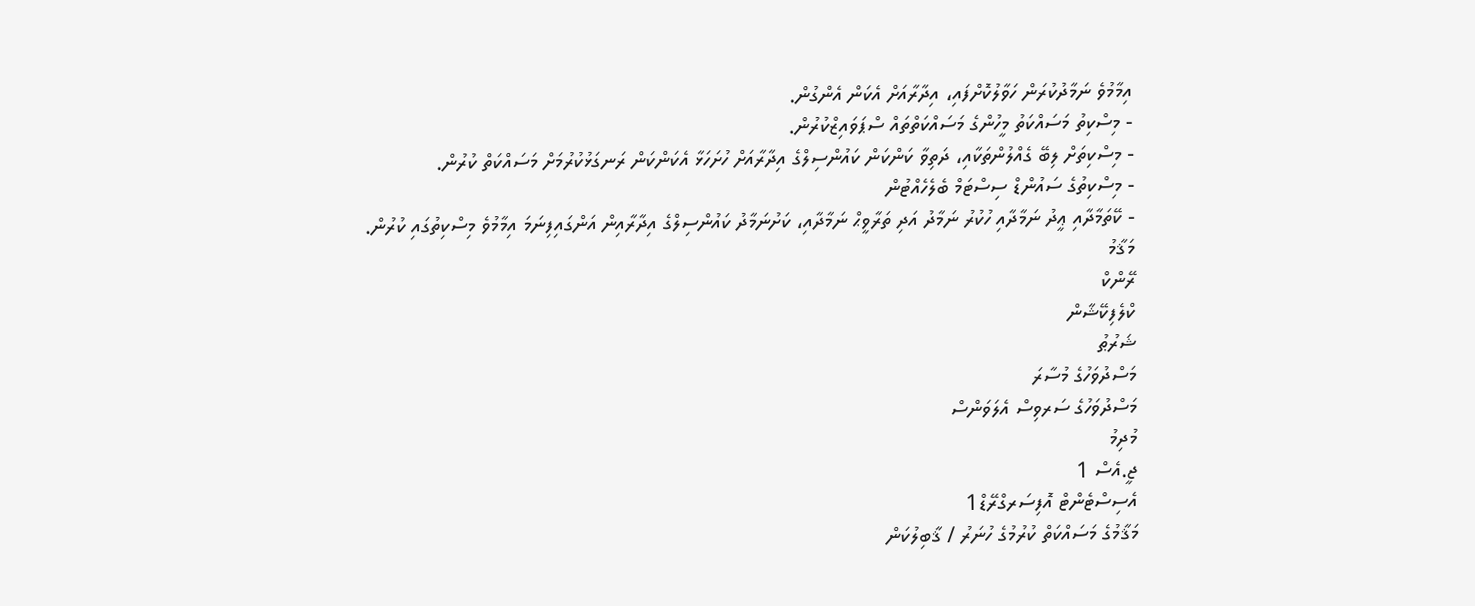އިމާމުވެ ނަމާދުކުރަން ހަވާލުކޮށްފައި، އިދާރާއަށް އެކަން އެންގުން.
- މިސްކިތު މަސައްކަތު މީހުންގެ މަސައްކަތްތައް ސްޕަވައިޒްކުރުން.
- މިސްކިތަށް ލިބޭ ގެއްލުންތަކާއި، ދަތިވާ ކަންކަން ކައުންސިލްގެ އިދާރާއަށް ހުށަހަޅާ އެކަންކަން ރަނގަޅުކުރުމަށް މަސައްކަތް ކުރުން.
- މިސްކިތުގެ ސައުންޑް ސިސްޓަމް ބެލެހެއްޓުން
- ކޭތަމާދާއި ޢީދު ނަމާދާއި ހުކުރު ނަމާދު އަދި ތަރާވީޙް ނަމާދާއި، ކަށުނަމާދު ކައުންސިލްގެ އިދާރާއިން އަންގައިފިނަމަ އިމާމުވެ މިސްކިތުގައި ކުރުން.
މަޤާމު
ރޭންކް
ކްލެފިކޭޝާން
ޝަރުޠު
މަސްދުވަހުގެ މުސާރަ
މަސްދުވަހުގެ ސަރވިސް އެލަވަންސް
މުދިމު
ޖީ.އެސް 1
އެސިސްޓެންޓް އޮފިސަރގްރޭޑް1
މަޤާމުގެ މަސައްކަތް ކުރުމުގެ ހުނަރު / ޤާބިލުކަން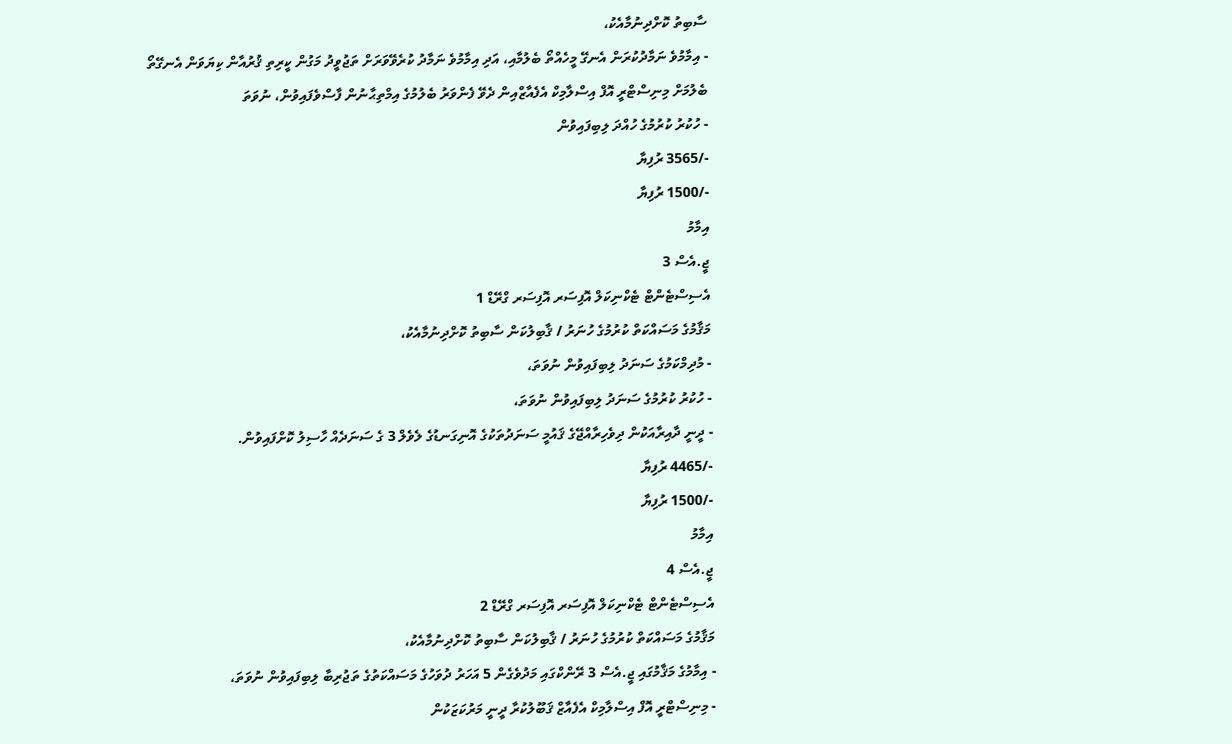ސާބިތު ކޮށްދިނުމާއެކު،
- އިމާމުވެ ނަމާދުކުރަން އެނގޭ މީހެއްތޯ ބެލުމާއި، އަދި އިމާމުވެ ނަމާދު ކުރެވޭވަރަށް ތަޖުވީދު މަގުން ކީރިތި ޤުރުއާން ކިޔަވަން އެނގޭތޯ ބެލުމަށް މިނިސްޓްރީ އޮފް އިސްލާމިކް އެފެއާޒްއިން ދެވޭ ފެންވަރު ބެލުމުގެ އިމްތިޙާނުން ފާސްވެފައިވުން، ނުވަތަ
- ހުކުރު ކުރުމުގެ ހުއްދަ ލިބިފައިވުން
-/3565 ރުފިޔާ
-/1500 ރުފިޔާ
އިމާމު
ޖީ.އެސް 3
އެސިސްޓެންޓް ޓެކްނިކަލް އޮފިސަރ އޮފިސަރ ގްރޭޑް 1
މަޤާމުގެ މަސައްކަތް ކުރުމުގެ ހުނަރު / ޤާބިލުކަން ސާބިތު ކޮށްދިނުމާއެކު،
- މުދިމްކަމުގެ ސަނަދު ލިބިފައިވުން ނުވަތަ،
- ހުކުރު ކުރުމުގެ ސަނަދު ލިބިފައިވުން ނުވަތަ،
- ދީނީ ދާއިރާއަކުން ދިވެހިރާއްޖޭގެ ޤައުމީ ސަނަދުތަކުގެ އޮނިގަނޑުގެ ލެވެލް 3 ގެ ސަނަދެއް ހާސިލު ކޮށްފައިވުން.
-/4465 ރުފިޔާ
-/1500 ރުފިޔާ
އިމާމު
ޖީ.އެސް 4
އެސިސްޓެންޓް ޓެކްނިކަލް އޮފިސަރ އޮފިސަރ ގްރޭޑް 2
މަޤާމުގެ މަސައްކަތް ކުރުމުގެ ހުނަރު / ޤާބިލުކަން ސާބިތު ކޮށްދިނުމާއެކު،
- އިމާމުގެ މަޤާމުގައި ޖީ.އެސް 3 ރޭންކްގައި މަދުވެގެން 5 އަހަރު ދުވަހުގެ މަސައްކަތުގެ ތަޖުރިބާ ލިބިފައިވުން ނުވަތަ،
- މިނިސްޓްރީ އޮފް އިސްލާމިކް އެފެއާޒް ޤަބޫލުކުރާ ދީނީ މަރުކަޒަކުން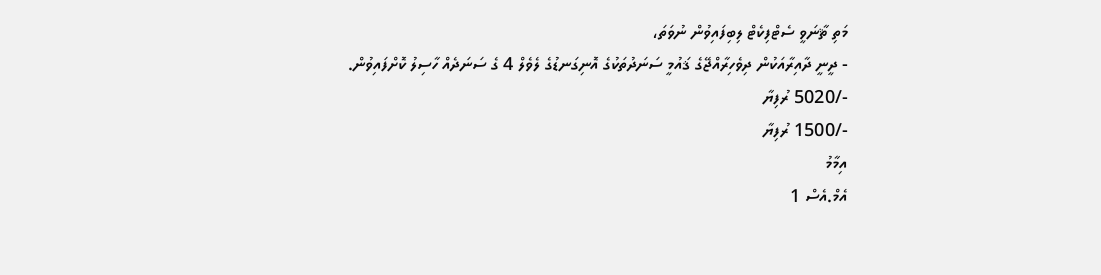މަތި ޘާނަވީ ސެޓްފިކެޓް ލިބިފައިވުން ނުވަތަ،
- ދީނީ ދާއިރާއަކުން ދިވެހިރާއްޖޭގެ ޤައުމީ ސަނަދުތަކުގެ އޮނިގަނޑުގެ ލެވެލް 4 ގެ ސަނަދެއް ހާސިލު ކޮށްފައިވުން.
-/5020 ރުފިޔާ
-/1500 ރުފިޔާ
އިމާމު
އެމް.އެސް 1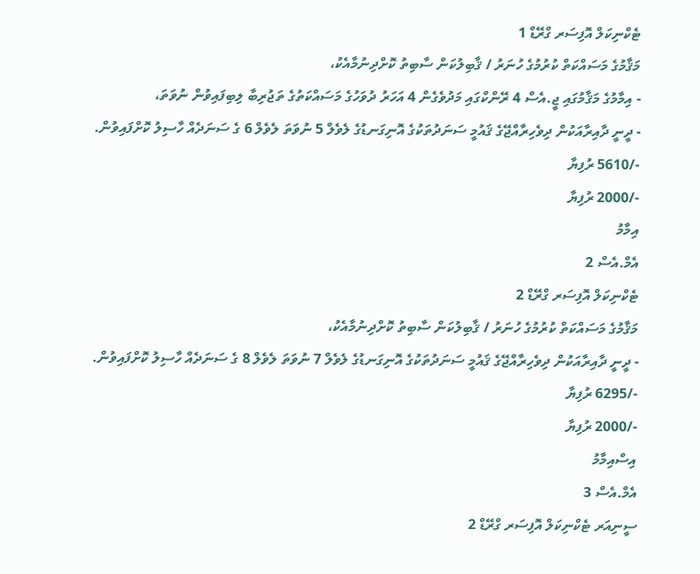ޓެކްނިކަލް އޮފިސަރ ގްރޭޑް 1
މަޤާމުގެ މަސައްކަތް ކުރުމުގެ ހުނަރު / ޤާބިލުކަން ސާބިތު ކޮށްދިނުމާއެކު،
- އިމާމުގެ މަޤާމުގައި ޖީ.އެސް 4 ރޭންކްގައި މަދުވެގެން 4 އަހަރު ދުވަހުގެ މަސައްކަތުގެ ތަޖުރިބާ ލިބިފައިވުން ނުވަތަ،
- ދީނީ ދާއިރާއަކުން ދިވެހިރާއްޖޭގެ ޤައުމީ ސަނަދުތަކުގެ އޮނިގަނޑުގެ ލެވެލް 5 ނުވަތަ ލެވެލް 6 ގެ ސަނަދެއް ހާސިލު ކޮށްފައިވުން.
-/5610 ރުފިޔާ
-/2000 ރުފިޔާ
އިމާމު
އެމް.އެސް 2
ޓެކްނިކަލް އޮފިސަރ ގްރޭޑް 2
މަޤާމުގެ މަސައްކަތް ކުރުމުގެ ހުނަރު / ޤާބިލުކަން ސާބިތު ކޮށްދިނުމާއެކު،
- ދީނީ ދާއިރާއަކުން ދިވެހިރާއްޖޭގެ ޤައުމީ ސަނަދުތަކުގެ އޮނިގަނޑުގެ ލެވެލް 7 ނުވަތަ ލެވެލް 8 ގެ ސަނަދެއް ހާސިލު ކޮށްފައިވުން.
-/6295 ރުފިޔާ
-/2000 ރުފިޔާ
އިސްއިމާމު
އެމް.އެސް 3
ސީނިއަރ ޓެކްނިކަލް އޮފިސަރ ގްރޭޑް 2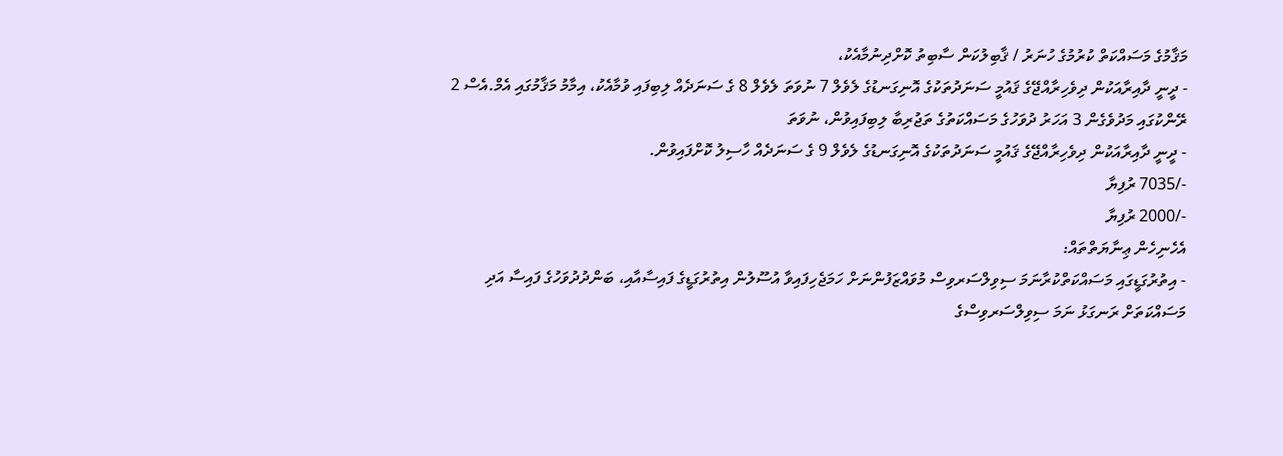މަޤާމުގެ މަސައްކަތް ކުރުމުގެ ހުނަރު / ޤާބިލުކަން ސާބިތު ކޮށްދިނުމާއެކު،
- ދީނީ ދާއިރާއަކުން ދިވެހިރާއްޖޭގެ ޤައުމީ ސަނަދުތަކުގެ އޮނިގަނޑުގެ ލެވެލް 7 ނުވަތަ ލެވެލް 8 ގެ ސަނަދެއް ލިބިފައި ވުމާއެކު، އިމާމު މަޤާމުގައި އެމް.އެސް 2 ރޭންކުގައި މަދުވެގެން 3 އަހަރު ދުވަހުގެ މަސައްކަތުގެ ތަޖުރިބާ ލިބިފައިވުން، ނުވަތަ
- ދީނީ ދާއިރާއަކުން ދިވެހިރާއްޖޭގެ ޤައުމީ ސަނަދުތަކުގެ އޮނިގަނޑުގެ ލެވެލް 9 ގެ ސަނަދެއް ހާސިލު ކޮށްފައިވުން.
-/7035 ރުފިޔާ
-/2000 ރުފިޔާ
އެހެނިހެން ޢިނާޔަތްތައް:
- އިތުރުގަޑީގައި މަސައްކަތްކުރާނަމަ ސިވިލްސަރވިސް މުވައްޒަފުންނަށް ހަމަޖެހިފައިވާ އުސޫލުން އިތުރުގަޑީގެ ފައިސާއާއި، ބަންދުދުވަހުގެ ފައިސާ އަދި މަސައްކަތަށް ރަނގަޅު ނަމަ ސިވިލްސަރވިސްގެ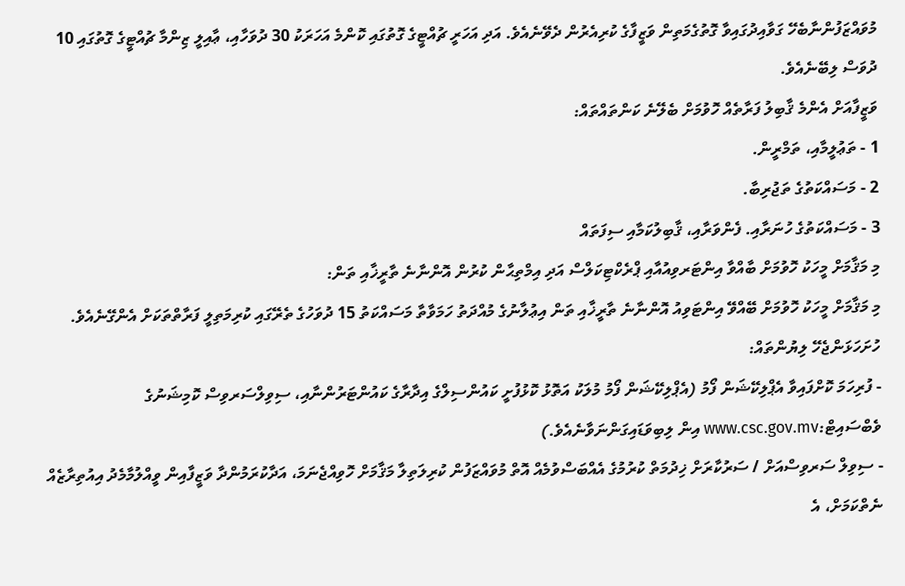މުވައްޒަފުންނާބެހޭ ގަވާއިދުގައިވާ ގޮތުގެމަތިން ވަޒީފާގެ ކުރިއެރުން ދެވޭނެއެވެ. އަދި އަހަރީ ޗުއްޓީގެ ގޮތުގައި ކޮންމެ އަހަރަކު 30 ދުވަހާއި، ޢާއިލީ ޒިންމާ ޗުއްޓީގެ ގޮތުގައި 10 ދުވަސް ލިބޭނެއެވެ.
ވަޒީފާއަށް އެންމެ ޤާބިލު ފަރާތެއް ހޮވުމަށް ބެލޭނެ ކަންތައްތައް:
1 - ތަޢުލީމާއި، ތަމްރީން.
2 - މަސައްކަތުގެ ތަޖުރިބާ.
3 - މަސައްކަތުގެ ހުނަރާއި. ފެންވަރާއި، ޤާބިލުކަމާއި ސިފަތައް
މި މަޤާމަށް މީހަކު ހޮވުމަށް ބާއްވާ އިންޓަރވިއުއާއި ޕްރެކްޓިކަލްސް އަދި އިމްތިޙާން ކުރުން އޮންނާނެ ތާރީޚާއި ތަން:
މި މަޤާމަށް މީހަކު ހޮވުމަށް ބޭއްވޭ އިންޓަވިއު އޮންނާނެ ތާރީޚާއި ތަން އިޢުލާނުގެ މުއްދަތު ހަމަވާތާ މަސައްކަތު 15 ދުވަހުގެ ތެރޭގައި ކުރިމަތިލީ ފަރާތްތަކަށް އެންގޭނެއެވެ.
ހުށަހަޅަންޖެހޭ ލިޔުންތައް:
- ފުރިހަމަ ކޮށްފައިވާ އެޕްލިކޭޝަން ފޯމު (އެޕްލިކޭޝަން ފޯމު މުލަކު އަތޮޅު ކޮޅުފުށީ ކައުންސިލްގެ އިދާރާގެ ކައުންޓަރުންނާއި، ސިވިލްސަރވިސް ކޮމިޝަނުގެ ވެބްސައިޓް:www.csc.gov.mv އިން ލިބިވަޑައިގަންނަވާނެއެވެ.)
- ސިވިލް ސަރވިސްއަށް / ސަރުކާރަށް ޚިދުމަތް ކުރުމުގެ އެއްބަސްވުމެއް އޮތް މުވައްޒަފުން ކުރިލަތިލާ މަޤާމަށް ހޮވިއްޖެނަމަ، އަދާކުރަމުންދާ ވަޒީފާއިން ވީއްލުމާމެދު އިއުތިރާޒެއް ނެތްކަމަށް، އެ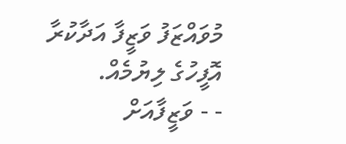މުވައްޒަފު ވަޒީފާ އަދާކުރާ އޮފީހުގެ ލިޔުމެއް.
- - ވަޒީފާއަށް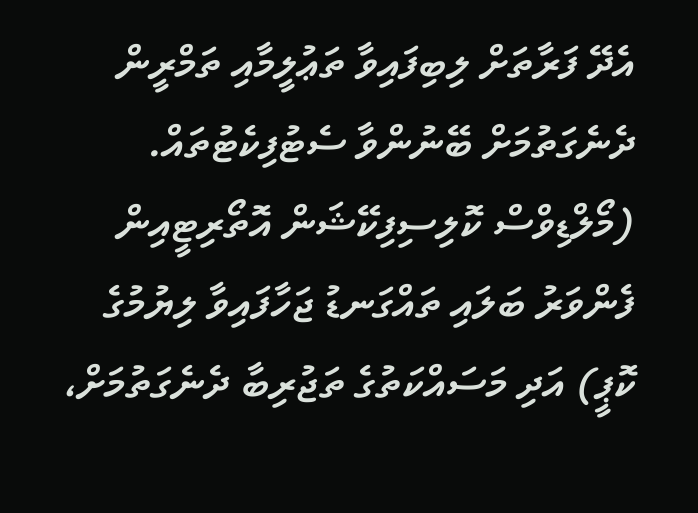އެދޭ ފަރާތަށް ލިބިފައިވާ ތަޢުލީމާއި ތަމްރީން ދެނެގަތުމަށް ބޭނުންވާ ސެޓުފިކެޓުތައް. (މޯލްޑިވްސް ކޮލިސިފިކޭޝަން އޮތޯރިޓީއިން ފެންވަރު ބަލައި ތައްގަނޑު ޖަހާފައިވާ ލިޔުމުގެ ކޮޕީ) އަދި މަސައްކަތުގެ ތަޖުރިބާ ދެނެގަތުމަށް،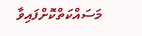މަސައްކަތްކޮށްފައިވާ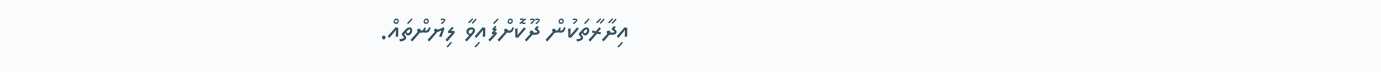އިދާރާތަކުން ދޫކޮށްފައިވާ ލިޔުންތައް.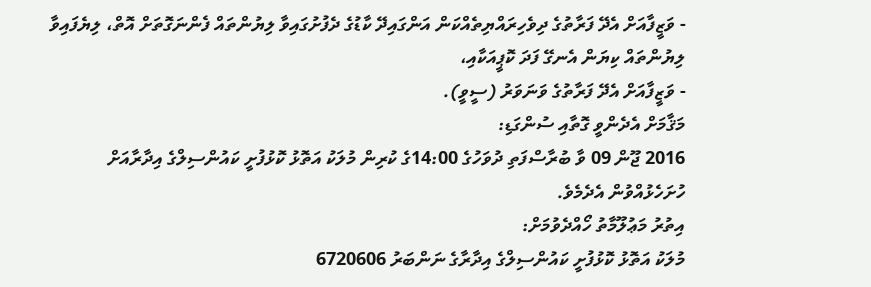- ވަޒީފާއަށް އެދޭ ފަރާތުގެ ދިވެހިރައްޔިތެއްކަން އަންގައިދޭ ކާޑުގެ ދެފުށުގައިވާ ލިޔުންތައް ފެންނަގޮތަށް އޮތް، ލިޔެފައިވާ ލިޔުންތައް ކިޔަން އެނގޭ ފަދަ ކޮޕީއަކާއި،
- ވަޒީފާއަށް އެދޭ ފަރާތުގެ ވަނަވަރު (ސީވީ).
މަޤާމަށް އެދެންވީ ގޮތާއި ސުންގަޑި:
2016 ޖޫން 09 ވާ ބުރާސްފަތި ދުވަހުގެ 14:00ގެ ކުރިން މުލަކު އަތޮޅު ކޮޅުފުށީ ކައުންސިލްގެ އިދާރާއަށް ހުށަހެޅުއްވުން އެދެމެވެ.
އިތުރު މަޢުލޫމާތު ހޯއްދެވުމަށް:
މުލަކު އަތޮޅު ކޮޅުފުށީ ކައުންސިލްގެ އިދާރާގެ ނަންބަރު 6720606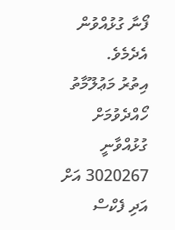ފޯނާ ގުޅުއްވުން އެދެމެވެ.
އިތުރު މަޢުލޫމާތު ހޯއްދެވުމަށް ގުޅުއްވާނީ 3020267 އަށް އަދި ފެކްސް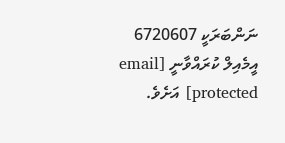ނަންބަރަކީ 6720607
އީމެއިލް ކުރައްވާނީ [email protected] އަށެވެ.